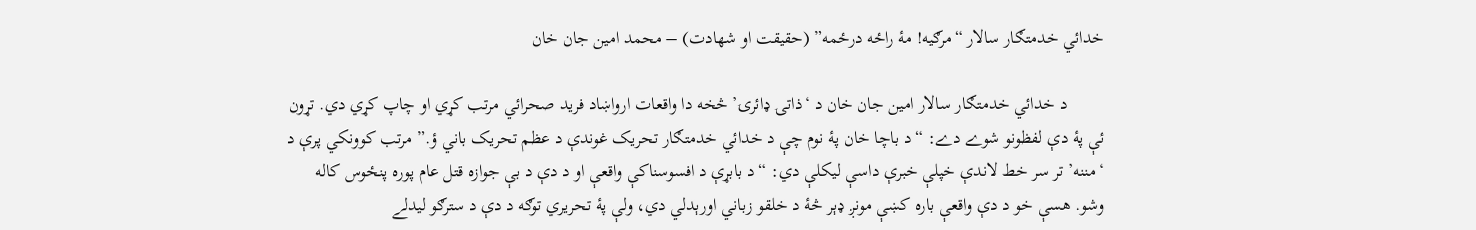خدائي خدمتګار سالار “مرګیه! مۀ راځه درځمه” (حقیقت او شهادت) – محمد امین جان خان

        د خدائي خدمتګار سالار امین جان خان د ‘ذاتۍ ډائرۍ’ څخه دا واقعات ارواښاد فرید صحرائي مرتب کړي او چاپ کړي دي. تړون ئې پۀ دې لفظونو شوے دے: “د باچا خان پۀ نوم چې د خدائي خدمتګار تحریک غوندې د عظم تحریک باني ؤ.” مرتب کوونکي پرې د ‘مننه’ تر سر خط لاندې خپلې خبرې داسې لیکلې دي: “د بابړې د افسوسناکې واقعې او د دې د بې جوازه قتل عام پوره پنځوس کاله وشو. هسې خو د دې واقعې باره کښې مونږ ډېر څۀ د خلقو زباني اورېدلي دي، ولې پۀ تحریري توګه د دې د سترګو لیدلے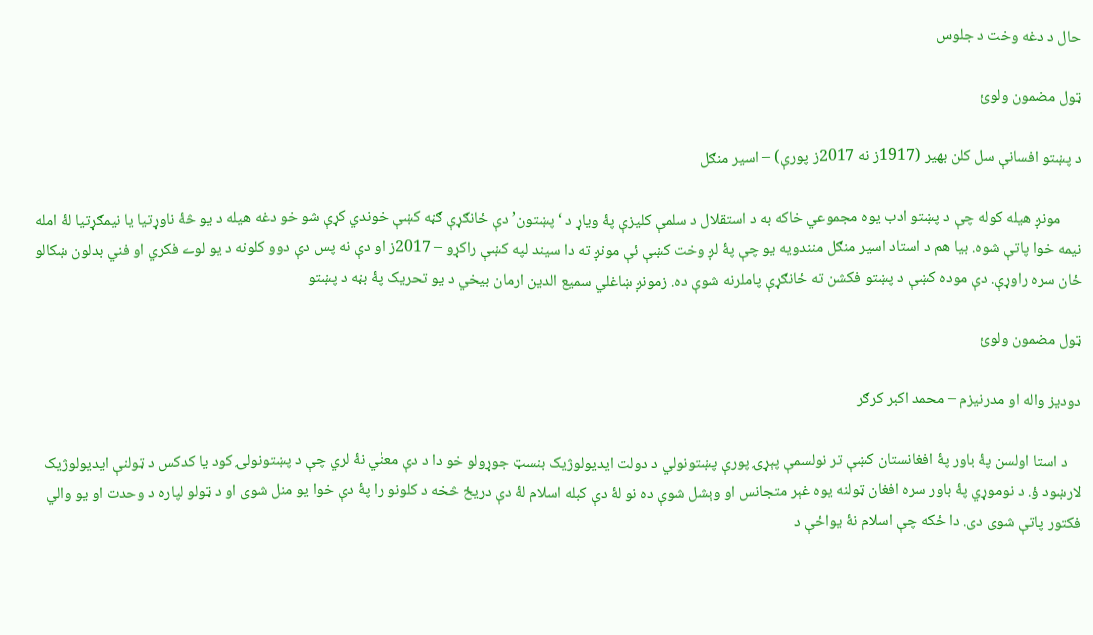حال د دغه وخت د جلوس

ټول مضمون ولوئ

د پښتو افسانې سل کلن بهیر (1917ز نه 2017ز پورې) – اسیر منګل

      مونږ هیله کوله چې د پښتو ادب یوه مجموعي خاکه به د استقلال د سلمې کلیزې پۀ ویاړ د ‘پښتون’ دې ځانګړې ګڼه کښې خوندي کړې شو خو دغه هیله د یو څۀ ناوړتیا یا نیمګړتیا لۀ امله نیمه خوا پاتې شوه. بیا هم د استاد اسیر منګل منندویه یو چې پۀ لږ وخت کښې ئې مونږ ته دا سیند لپه کښې راکړو – 2017ز او دې نه پس دې دوو کلونه د یو لوے فکري او فني بدلون ښکالو ځان سره راوړې. دې موده کښې د پښتو فکشن ته ځانګړې پاملرنه شوې ده. زمونږ ښاغلي سمیع الدین ارمان بیخي د یو تحریک پۀ بڼه د پښتو

ټول مضمون ولوئ

دودیز واله او مدرنیزم – محمد اکبر کرګر

    د استا اولسن پۀ باور پۀ افغانستان کښې تر نولسمې پېړۍ پورې پښتونولي د دولت ايديولوژيک بنسټ جوړولو خو دا د دې معنٰي نۀ لري چې د پښتونولۍ کود يا کدکس د ټولنې ايديولوژيک لارښود ؤ. د نوموړي پۀ باور سره افغان ټولنه يوه غېر متجانس او وېشل شوې ده نو لۀ دې کبله اسلام لۀ دې دريځ څخه د کلونو را پۀ دې خوا يو منل شوى او د ټولو لپاره د وحدت او يو والي فکتور پاتې شوى دى. دا ځکه چې اسلام نۀ يواځې د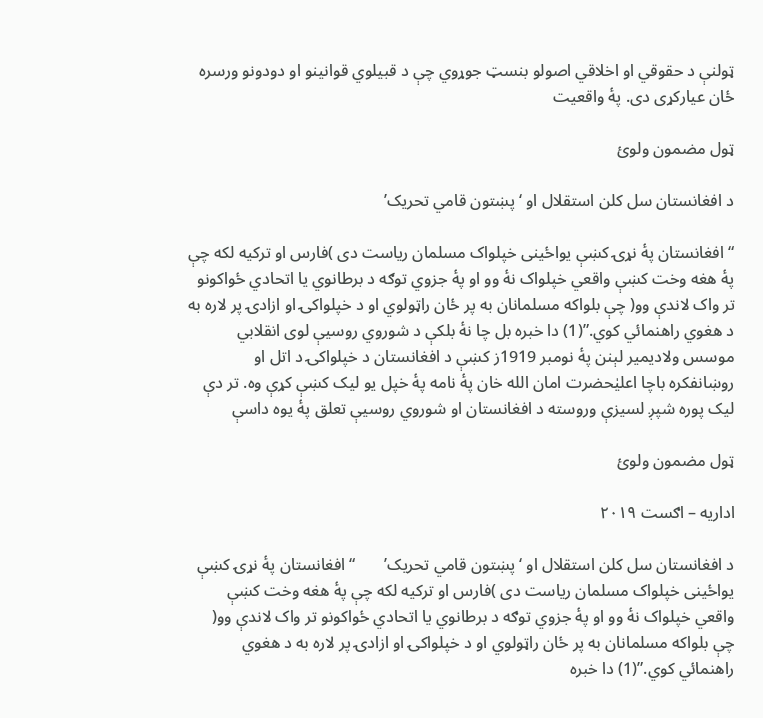ټولنې د حقوقي او اخلاقي اصولو بنسټ جوړوي چې د قبيلوي قوانينو او دودونو ورسره ځان عيارکړى دى. پۀ واقعيت

ټول مضمون ولوئ

د افغانستان سل کلن استقلال او ‘پښتون قامي تحریک’

“افغانستان پۀ نړۍ کښې يواځینی خپلواک مسلمان رياست دی )فارس او ترکيه لکه چې پۀ هغه وخت کښې واقعي خپلواک نۀ وو او پۀ جزوي توګه د برطانوي يا اتحادي ځواکونو تر واک لاندې وو( چې بلواکه مسلمانان به پر ځان راټولوي او د خپلواکۍ او ازادۍ پر لاره به د هغوي راهنمائي کوي.”(1) دا خبره بل چا نۀ بلکې د شوروي روسيې لوی انقلابي موسس ولاديمير لېنن پۀ نومبر 1919ز کښې د افغانستان د خپلواکۍ د اتل او روښانفکره باچا اعليٰحضرت امان الله خان پۀ نامه پۀ خپل يو ليک کښې کړې وه. تر دې ليک پوره شپږ لسيزې وروسته د افغانستان او شوروي روسيې تعلق پۀ يوه داسې

ټول مضمون ولوئ

اداریه – اګست ۲۰۱۹

د افغانستان سل کلن استقلال او ‘پښتون قامي تحریک’       “افغانستان پۀ نړۍ کښې يواځینی خپلواک مسلمان رياست دی )فارس او ترکيه لکه چې پۀ هغه وخت کښې واقعي خپلواک نۀ وو او پۀ جزوي توګه د برطانوي يا اتحادي ځواکونو تر واک لاندې وو( چې بلواکه مسلمانان به پر ځان راټولوي او د خپلواکۍ او ازادۍ پر لاره به د هغوي راهنمائي کوي.”(1) دا خبره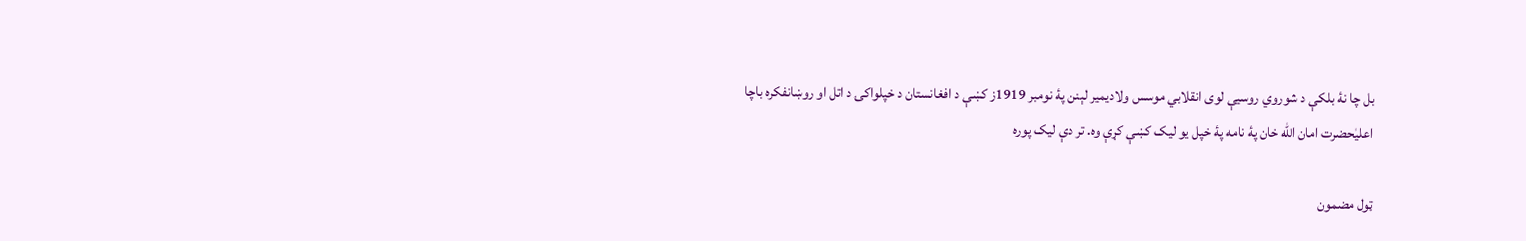بل چا نۀ بلکې د شوروي روسيې لوی انقلابي موسس ولاديمير لېنن پۀ نومبر 1919ز کښې د افغانستان د خپلواکۍ د اتل او روښانفکره باچا اعليٰحضرت امان الله خان پۀ نامه پۀ خپل يو ليک کښې کړې وه. تر دې ليک پوره

ټول مضمون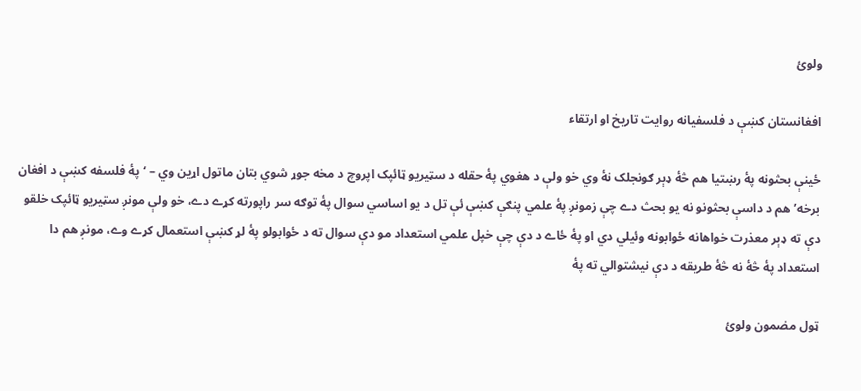ولوئ

افغانستان کښې د فلسفیانه روایت تاریخ او ارتقاء

ځینې بحثونه پۀ رښتيا هم څۀ ډېر ګونجلک نۀ وي خو ولې د هغوي پۀ حقله د سټيريو ټائپک اپروچ د مخه جوړ شوي بتان ماتول اړين وي – ‘پۀ فلسفه کښې د افغان برخه’ هم د داسې بحثونو نه يو بحث دے چې زمونږ پۀ علمي پنګې کښې ئې تل د يو اساسي سوال پۀ توګه سر راپورته کړے دے، خو ولې مونږ سټيريو ټائپک خلقو دې ته ډېر معذرت خواهانه ځوابونه وئيلي دي او پۀ ځاے د دې چې خپل علمي استعداد مو دې سوال ته د ځوابولو پۀ لړ کښې استعمال کړے وے، مونږ هم دا استعداد پۀ څۀ نه څۀ طريقه د دې نیشتوالي ته پۀ

ټول مضمون ولوئ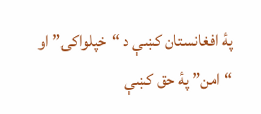پۀ افغانستان کښې د “خپلواکۍ” او “امن” پۀ حق کښې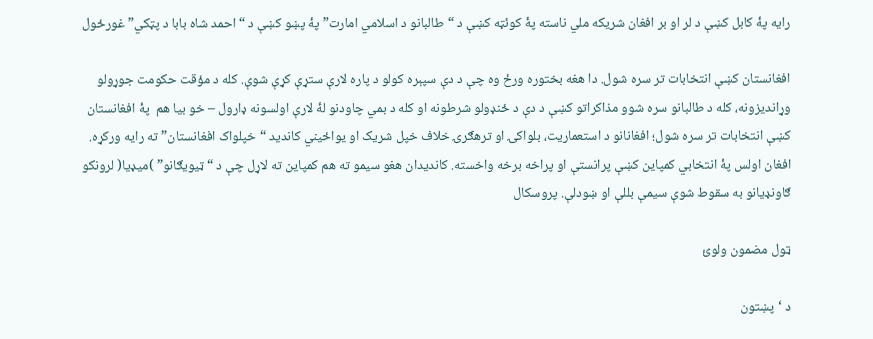رايه پۀ کابل کښې د لر او بر افغان شريکه ملي ناسته پۀ کوئټه کښې د “طالبانو د اسلامي امارت” پۀ پښو کښې د “احمد شاه بابا د پټکي” غورځول

افغانستان کښې انتخابات تر سره شول. دا هغه بختوره ورځ وه چې د دې سپېره کولو د پاره لارې ستړې کړې شوې. کله د مؤقت حکومت جوړولو وړاندیزونه، کله د طالبانو سره شوو مذاکراتو کښې د دې د ځنډولو شرطونه او کله د بمي چاودنو لۀ لارې اولسونه ډارول – خو بیا هم  پۀ افغانستان کښې انتخابات تر سره شول؛ افغانانو د استعماريت، بلواکۍ او ترهګرۍ خلاف خپل شريک او يواځيني کانديد “خپلواک افغانستان” ته رايه ورکړه. افغان اولس پۀ انتخابي کمپاین کښې پرانستې او پراخه برخه واخسته. کاندیدان هغو سیمو ته هم کمپاین ته لاړل چې د “ټیویګانو” )میډیا( لرونکو ګاونډیانو به سقوط شوې سیمې بللې او ښودلې. پروسکال

ټول مضمون ولوئ

د ‘پښتون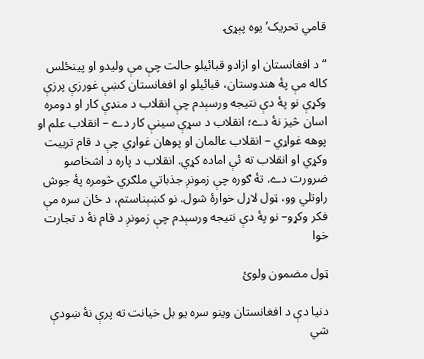قامي تحریک’ یوه پېړۍ

“د افغانستان او ازادو قبائیلو حالت چې مې ولیدو او پینځلس کاله مې پۀ هندوستان، قبائیلو او افغانستان کښې غورزې پرزې وکړې نو پۀ دې نتیجه ورسېدم چې انقلاب د منډې کار او دومره اسان څیز نۀ دے؛ انقلاب د سړې سینې کار دے – انقلاب علم او پوهه غواړي – انقلاب عالمان او پوهان غواړي چې د قام تربیت وکړي او انقلاب ته ئې اماده کړي. انقلاب د پاره د اشخاصو ضرورت دے. تۀ ګوره چې زمونږ جذباتي ملګري څومره پۀ جوش راوتلي وو، ټول لاړل خوارۀ شول. نو کښېناستم، د ځان سره مې فکر وکړو– نو پۀ دې نتیجه ورسېدم چې زمونږ د قام نۀ د تجارت خوا

ټول مضمون ولوئ

دنیا دې د افغانستان وینو سره یو بل خیانت ته پرې نۀ ښودې شي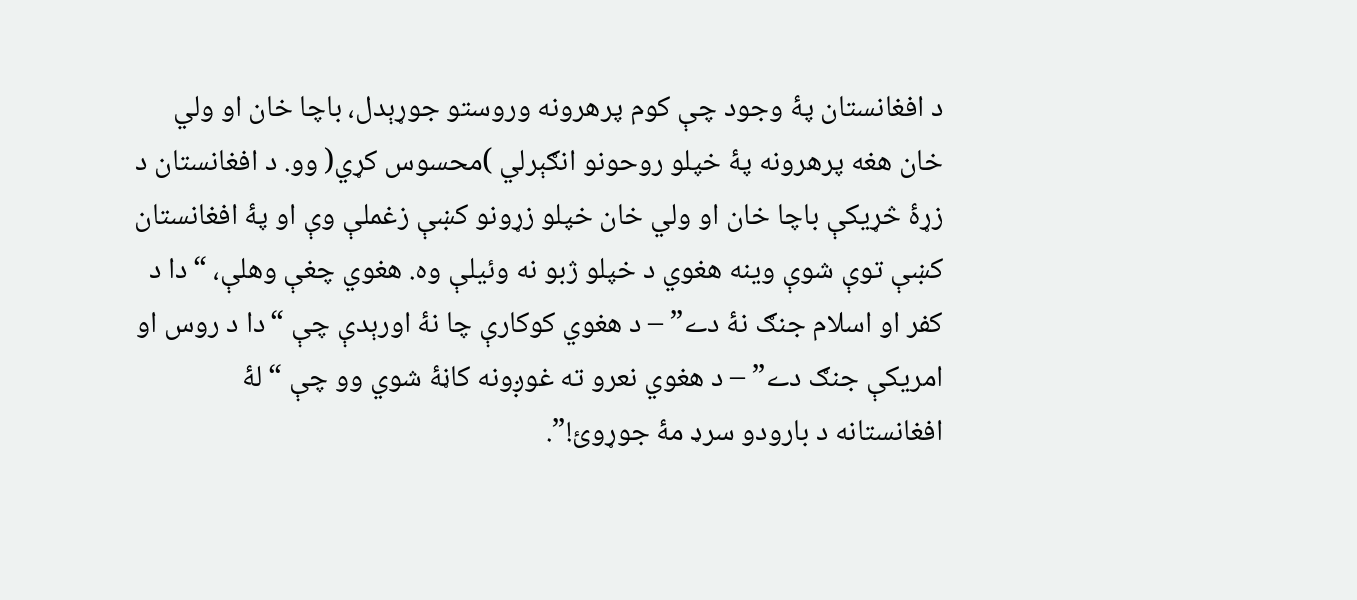د افغانستان پۀ وجود چې کوم پرهرونه وروستو جوړېدل، باچا خان او ولي خان هغه پرهرونه پۀ خپلو روحونو انګېرلي )محسوس کړي( وو. د افغانستان د زړۀ څړیکې باچا خان او ولي خان خپلو زړونو کښې زغملې وې او پۀ افغانستان کښې توې شوې وینه هغوي د خپلو ژبو نه وئیلې وه. هغوي چغې وهلې، “دا د کفر او اسلام جنګ نۀ دے” – د هغوي کوکارې چا نۀ اورېدې چې “دا د روس او امریکې جنګ دے” – د هغوي نعرو ته غوږونه کاڼۀ شوي وو چې “لۀ افغانستانه د بارودو سرډ مۀ جوړوئ!”.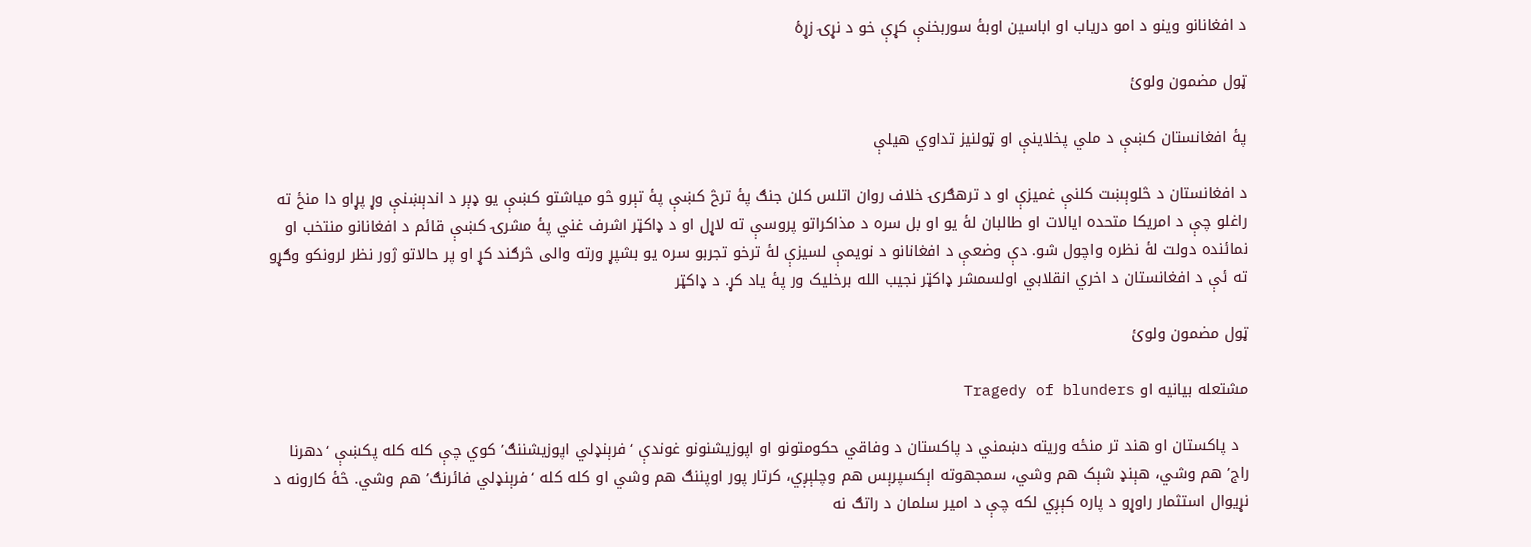د افغانانو وینو د امو دریاب او اباسین اوبۀ سوربخنې کړې خو د نړۍ زړۀ

ټول مضمون ولوئ

پۀ افغانستان کښې د ملي پخلاينې او ټولنيز تداوي هيلې

د افغانستان د څلوېښت کلنې غميزې او د ترهګرۍ خلاف روان اتلس کلن جنګ پۀ ترڅ کښې پۀ تېرو څو مياشتو کښې يو ډېر د اندېښنې وړ پړاو دا منځ ته راغلو چې د امريکا متحده ايالات او طالبان لۀ يو او بل سره د مذاکراتو پروسې ته لاړل او د ډاکټر اشرف غني پۀ مشرۍ کښې قائم د افغانانو منتخب او نمائنده دولت لۀ نظره واچول شو. دې وضعې د افغانانو د نويمې لسيزې لۀ ترخو تجربو سره يو بشپړ ورته والی څرګند کړ او پر حالاتو ژور نظر لرونکو وګړو ته ئې د افغانستان د اخري انقلابي اولسمشر ډاکټر نجيب الله برخليک ور پۀ ياد کړ. د ډاکټر

ټول مضمون ولوئ

مشتعله بیانیه او Tragedy of blunders

  د پاکستان او هند تر منځه وریته دښمني د پاکستان د وفاقي حکومتونو او اپوزیشنونو غوندې ‘فرېنډلي اپوزیشننګ’ کوي چې کله کله پکښې ‘دهرنا راج’ هم وشي، هېنډ شېک هم وشي، سمجهوته اېکسپرېس هم وچلېږي، کرتار پور اوپننګ هم وشي او کله کله ‘فرېنډلي فائرنګ’ هم وشي. څۀ کارونه د نړیوال استثمار راوړو د پاره کېږي لکه چې د امیر سلمان د راتګ نه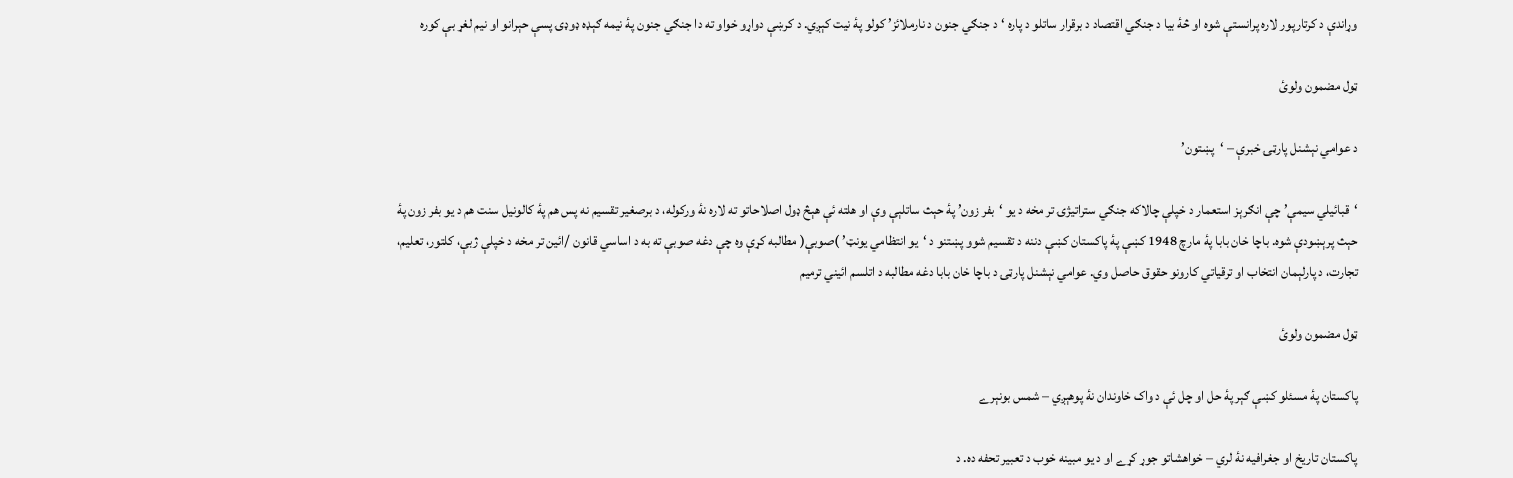وړاندې د کرتارپور لاره پرانستې شوه او څۀ بیا د جنګي اقتصاد د برقرار ساتلو د پاره ‘د جنګي جنون د نارملائز’ کولو پۀ نیت کېږي. د کرښې دواړو خواو ته دا جنګي جنون پۀ نیمه ګېډه ډوډۍ پسې حېرانو او نیم لغړ بې کوره

ټول مضمون ولوئ

د عوامي نېشنل پارټۍ خبرې – ‘پښتون’

‘قبائیلي سیمې’ چې انګرېز استعمار د خپلې چالاکه جنګي ستراتیژۍ تر مخه د یو ‘بفر زون’ پۀ حېث ساتلېې وې او هلته ئې هېڅ ډول اصلاحاتو ته لاره نۀ ورکوله، د برصغیر تقسیم نه پس هم پۀ کالونیل سنت هم د یو بفر زون پۀ حېث پرېښودې شوه. باچا خان بابا پۀ مارچ 1948 کښې پۀ پاکستان کښې دننه د تقسیم شوو پښتنو د ‘یو انتظامي یونټ’ )صوبې( مطالبه کړې وه چې دغه صوبې ته به د اساسي قانون /ائین تر مخه د خپلې ژبې، کلتور، تعلیم، تجارت، د پارلېمان انتخاب او ترقیاتي کارونو حقوق حاصل وي. عوامي نېشنل پارټۍ د باچا خان بابا دغه مطالبه د اتلسم ائيني ترمیم

ټول مضمون ولوئ

پاکستان پۀ مسئلو کښې ګېر پۀ حل او چل ئې د واک خاوندان نۀ پوهېږي – شمس بونېرے

پاکستان تاريخ او جغرافيه نۀ لري – خواهشاتو جوړ کړے او د یو مبینه خوب د تعبیر تحفه ده. د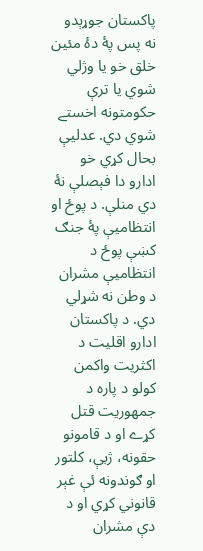پاکستان جوړېدو نه پس پۀ دۀ مئين خلق خو يا وژلي شوي يا ترې حکومتونه اخستے شوي دي. عدليې بحال کړي خو ادارو دا فېصلې نۀ دي منلې. د پوځ او انتظاميې پۀ جنګ کښې پوځ د انتظاميې مشران د وطن نه شړلي دي. د پاکستان ادارو اقليت د اکثريت واکمن کولو د پاره د جمهوريت قتل کړے او د قامونو حقونه، ژبې، کلتور او ګوندونه ئې غېر قانوني کړي او د دې مشران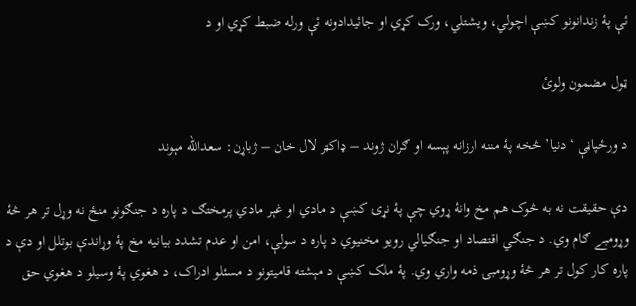ئې پۀ زندانونو کښې اچولي، ويشتلي، ورک کړي او جائيدادونه ئې ورله ضبط کړي او د

ټول مضمون ولوئ

د ورځپاڼې ‘دنیا’ څخه پۀ مننه ارزانه پېسه او ګران ژوند – ډاکټر لال خان – ژباړن: سعدالله مېوند

دې حقیقت نه به څوک هم مخ وانۀ ړوي چې پۀ نړۍ کښې د مادي او غېر مادي پرمختګ د پاره د جنګونو منځ نه وړل تر هر څۀ وړومبے ګام وي. د جنګي اقتصاد او جنګیالي رویو مخنیوي د پاره د سولې، امن او عدم تشدد بیانیه مخ پۀ وړاندې بوتلل او دې د پاره کار کول تر هر څۀ وړومبۍ ذمه واري وي. پۀ ملک کښې د مېشته قامیتونو د مسئلو ادراک، د هغوي پۀ وسیلو د هغوي حق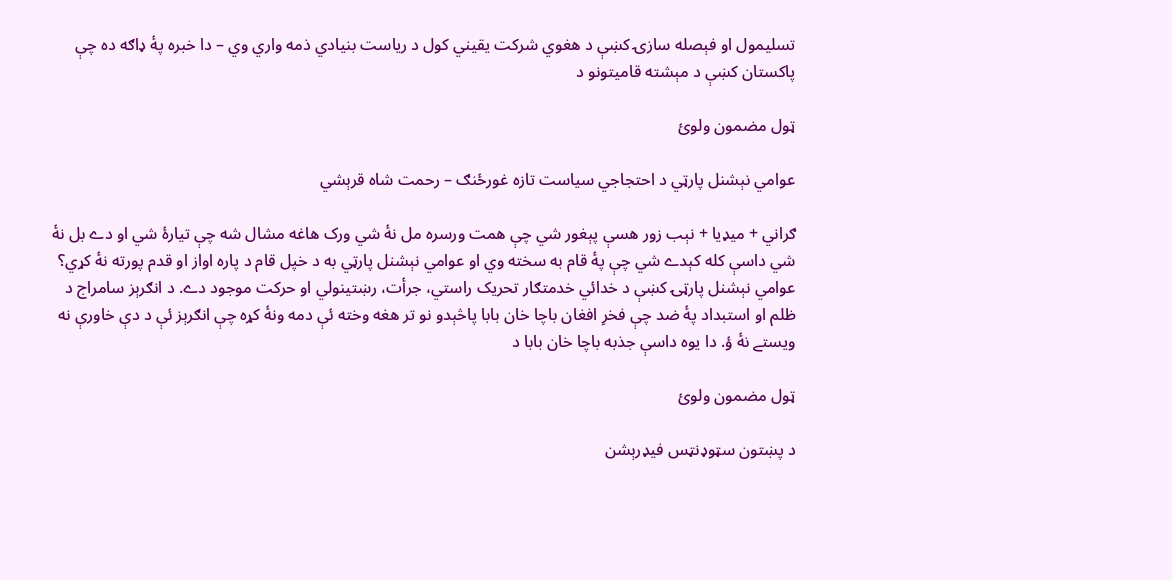تسلیمول او فېصله سازۍ کښې د هغوي شرکت یقیني کول د ریاست بنیادي ذمه واري وي – دا خبره پۀ ډاګه ده چې پاکستان کښې د مېشته قامیتونو د

ټول مضمون ولوئ

عوامي نېشنل پارټي د احتجاجي سیاست تازه غورځنګ – رحمت شاه قرېشي

ګراني + میډیا + نېب زور هسې پېغور شي چې همت ورسره مل نۀ شي ورک هاغه مشال شه چې تیارۀ شي او دے بل نۀ شي داسې کله کېدے شي چې پۀ قام به سخته وي او عوامي نېشنل پارټي به د خپل قام د پاره اواز او قدم پورته نۀ کړي؟ عوامي نېشنل پارټۍ کښې د خدائي خدمتګار تحریک راستي، جرأت، رښتینولي او حرکت موجود دے. د انګرېز سامراج د ظلم او استبداد پۀ ضد چې فخرِ افغان باچا خان بابا پاڅېدو نو تر هغه وخته ئې دمه ونۀ کړه چې انګرېز ئې د دې خاورې نه ویستے نۀ ؤ. دا یوه داسې جذبه باچا خان بابا د

ټول مضمون ولوئ

د پښتون سټوډنټس فیډرېشن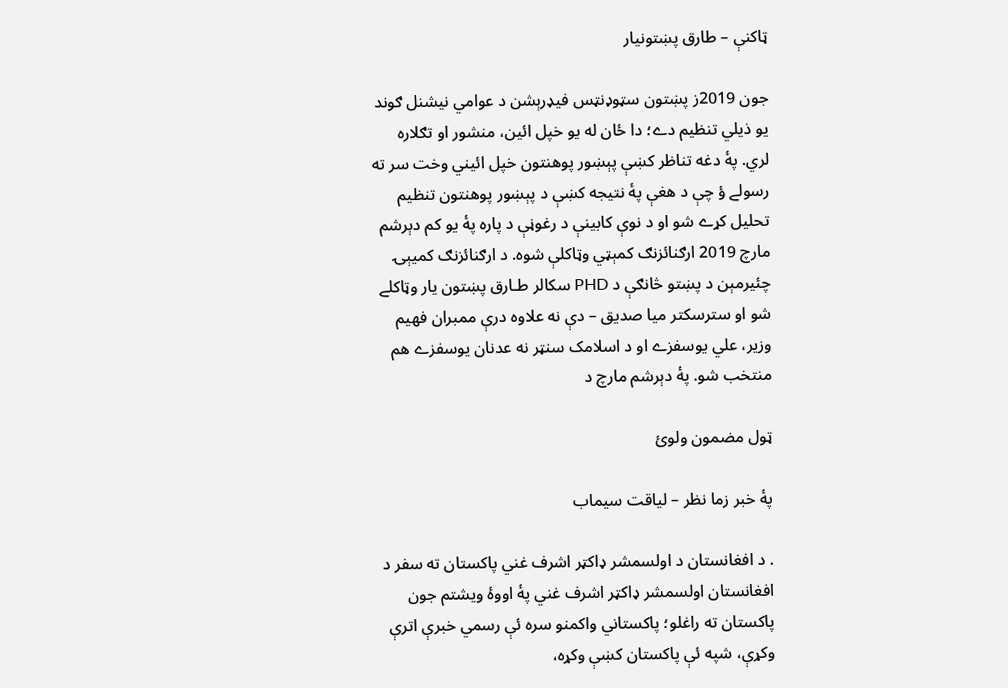ټاکنې – طارق پښتونیار

جون 2019ز پښتون سټوډنټس فیډرېشن د عوامي نیشنل ګوند یو ذیلي تنظیم دے؛ دا ځان له یو خپل ائین، منشور او تګلاره لري. پۀ دغه تناظر کښې پېښور پوهنتون خپل ائیني وخت سر ته رسولے ؤ چې د هغې پۀ نتیجه کښې د پېښور پوهنتون تنظیم تحلیل کړے شو او د نوې کابینې د رغوڼې د پاره پۀ یو کم دېرشم مارچ 2019 ارګنائزنګ کمېټي وټاکلې شوه. د ارګنائزنګ کمیېۍ چئیرمېن د پښتو څانګې د PHD سکالر طـارق پښتون يار وټاکلے شو او سترسکتر میا صدیق – دې نه علاوه درې ممبران فهیم وزیر، علي يوسفزے او د اسلامک سنټر نه عدنان یوسفزے هم منتخب شو. پۀ دېرشم مارچ د

ټول مضمون ولوئ

پۀ خبر زما نظر – لیاقت سیماب

. د افغانستان د اولسمشر ډاکټر اشرف غني پاکستان ته سفر د افغانستان اولسمشر ډاکټر اشرف غني پۀ اووۀ ويشتم جون پاکستان ته راغلو؛ پاکستاني واکمنو سره ئې رسمي خبرې اترې وکړې، شپه ئې پاکستان کښې وکړه،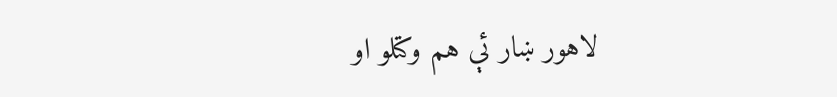لاهور ښار ئې هم وکتلو او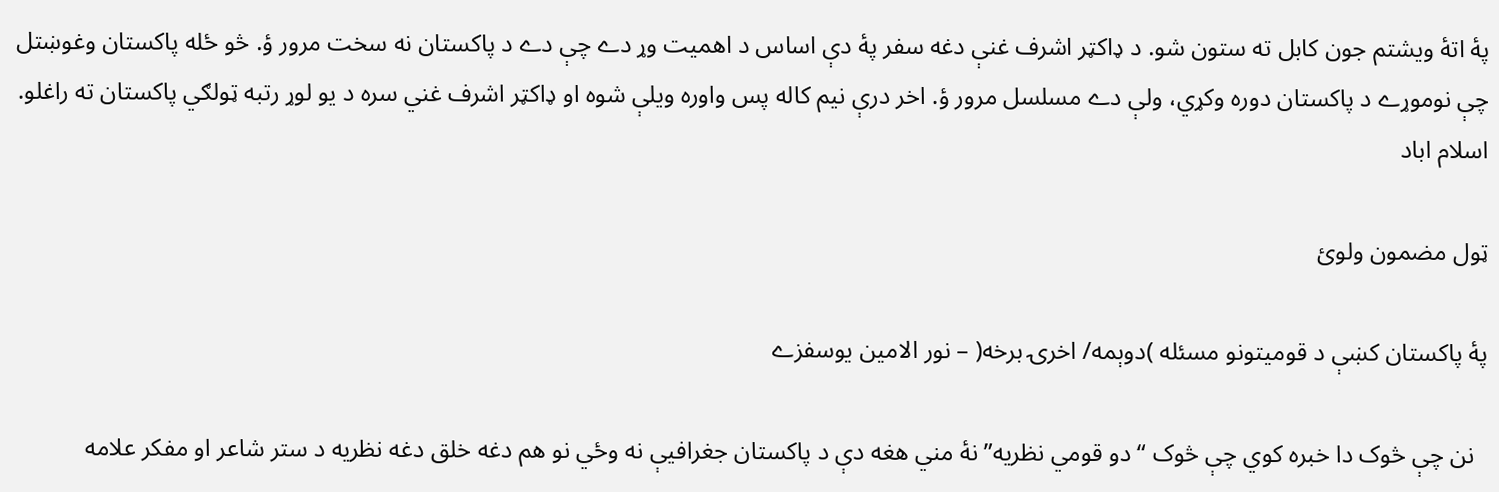پۀ اتۀ ویشتم جون کابل ته ستون شو. د ډاکټر اشرف غنې دغه سفر پۀ دې اساس د اهميت وړ دے چې دے د پاکستان نه سخت مرور ؤ. څو ځله پاکستان وغوښتل چې نوموړے د پاکستان دوره وکړي، ولې دے مسلسل مرور ؤ. اخر درې نيم کاله پس واوره ويلې شوه او ډاکټر اشرف غني سره د يو لوړ رتبه ټولګي پاکستان ته راغلو. اسلام اباد

ټول مضمون ولوئ

پۀ پاکستان کښې د قومیتونو مسئله )دوېمه/ اخرۍ برخه( – نور الامین یوسفزے

  نن چې څوک دا خبره کوي چې څوک “دو قومي نظريه” نۀ مني هغه دې د پاکستان جغرافيې نه وځي نو هم دغه خلق دغه نظريه د ستر شاعر او مفکر علامه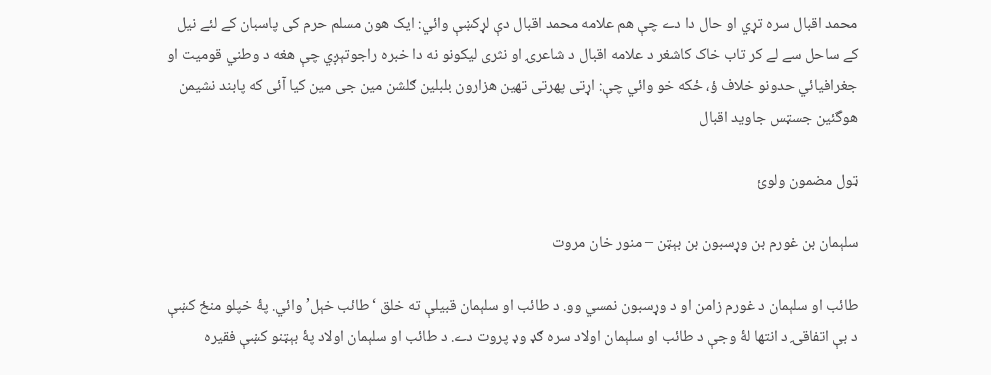محمد اقبال سره تړي او حال دا دے چې هم علامه محمد اقبال دې لړکښې وائي: ايک هون مسلم حرم کى پاسبان کے لئے نيل کے ساحل سے لے کر تاب خاک کاشغر د علامه اقبال د شاعرۍ او نثرى ليکونو نه دا خبره راجوتېږي چې هغه د وطني قوميت او جغرافيائي حدونو خلاف ؤ، ځکه خو وائي چې: اړتى پهرتى تهین هزارون بلبلين ګلشن مين جى مين کيا آئى که پابند نشيمن هوگئین جسټس جاويد اقبال

ټول مضمون ولوئ

سلېمان بن غورم بن وړسبون بن بېټن – منور خان مروت

طائب او سلېمان د غورم زامن او د وړسبون نمسي وو. د طائب او سلېمان قبیلې ته خلق ‘طائب خېل’ وائي. پۀ خپلو منځ کښې د بې اتفاقۍ د انتها لۀ وجې د طائب او سلېمان اولاد سره ګډ وډ پروت دے. د طائب او سلېمان اولاد پۀ بېټنو کښې فقیره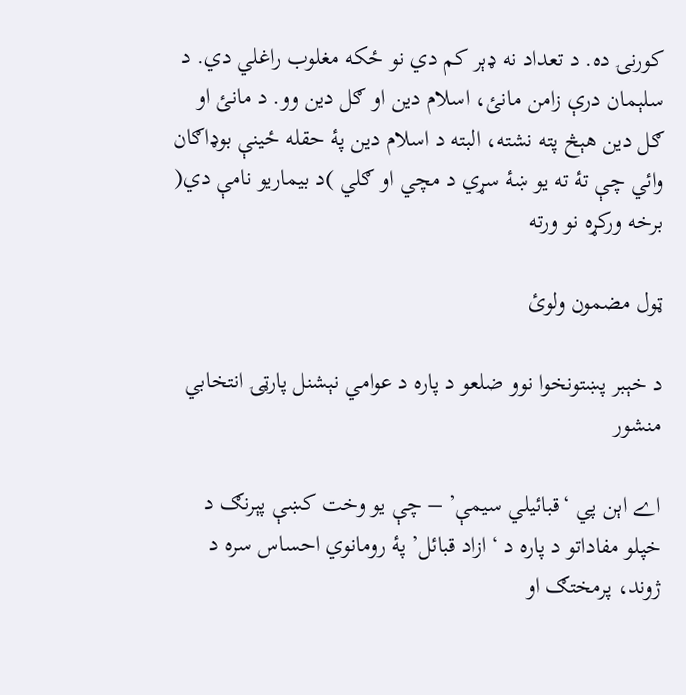کورنۍ ده. د تعداد نه ډېر کم دي نو ځکه مغلوب راغلي دي. د سلېمان درې زامن مانئ، اسلام دین او ګل دین وو. د مانئ او ګل دین هېڅ پته نشته، البته د اسلام دین پۀ حقله ځینې بوډاګان وائي چې تۀ ته یو ښۀ سړي د مچي او ګلي )د بیماریو نامې دي( برخه ورکړه نو ورته

ټول مضمون ولوئ

د خېبر پښتونخوا نوو ضلعو د پاره د عوامي نېشنل پارټۍ انتخابي منشور

اے اېن پي ‘قبائیلي سیمې’ – چې یو وخت کښې پېرنګ د خپلو مفاداتو د پاره د ‘ازاد قبائل’ پۀ رومانوي احساس سره د ژوند، پرمختګ او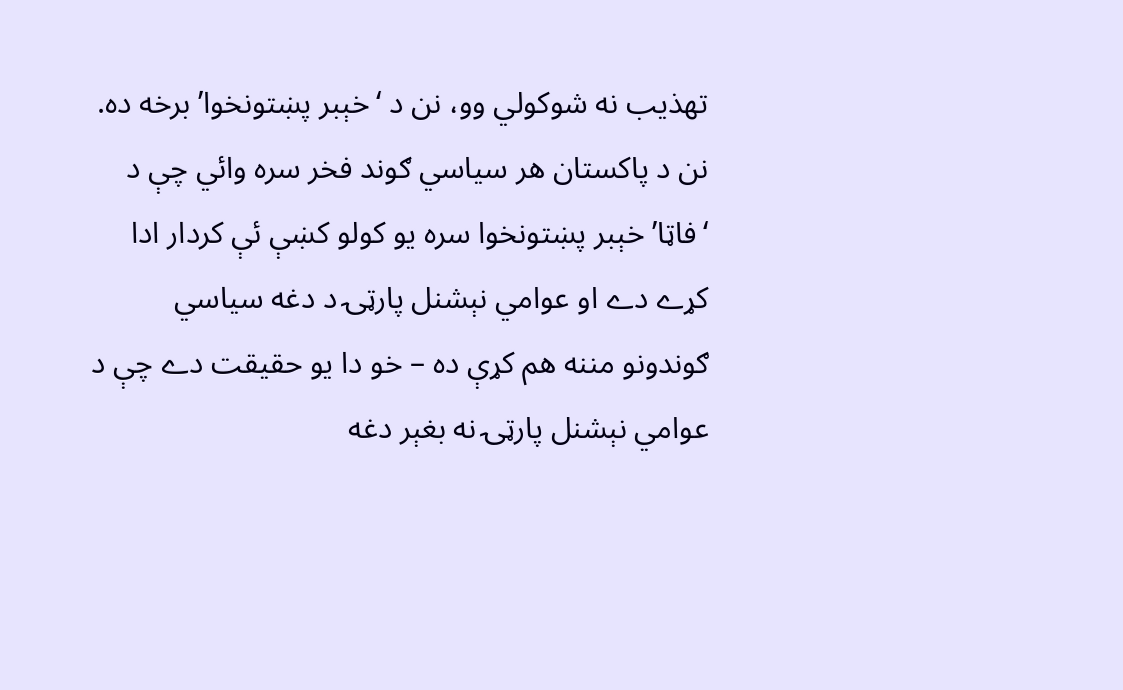تهذیب نه شوکولي وو، نن د ‘خېبر پښتونخوا’ برخه ده. نن د پاکستان هر سیاسي ګوند فخر سره وائي چې د ‘فاټا’ خېبر پښتونخوا سره یو کولو کښې ئې کردار ادا کړے دے او عوامي نېشنل پارټۍ د دغه سیاسي ګوندونو مننه هم کړې ده – خو دا یو حقیقت دے چې د عوامي نېشنل پارټۍ نه بغېر دغه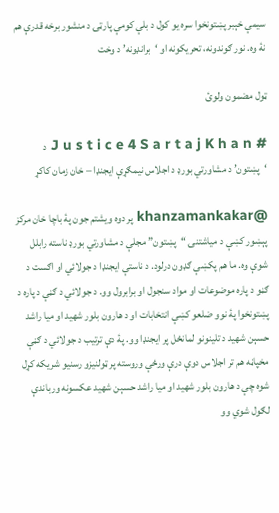سیمې خېبر پښتونخوا سره یو کول د بلې کومې پارټۍ د منشور برخه قدرې هم نۀ وه. نور ګوندونه، تحریکونه او ‘برانډونه’ د وخت

ټول مضمون ولوئ

# J u s t i c e 4 S a r t a j K h a n د ‘پښتون’ د مشاورتي بورډ د اجلاس نیمګړې ایجنډا – خان زمان کاکړ

@khanzamankakar پر دوه ویشتم جون پۀ باچا خان مرکز پېښور کښې د مياشتنۍ “پښتون” مجلې د مشاورتي بورډ ناسته رابلل شوې وه. ما هم پکښې ګډون درلود. د ناستې ايجنډا د جولائي او اګست د ګڼو د پاره موضوعات او مواد سنجول او برابرول وو. د جولائي د ګڼې د پاره د پښتونخوا پۀ نوو ضلعو کښې انتخابات او د هارون بلور شهيد او ميا راشد حسېن شهيد د تلينونو لمانځل پر ايجنډا وو. پۀ دې ترتيب د جولائي د ګڼې مخپاڼه هم تر اجلاس دوې درې ورځې وروسته پر ټولنيزو رسنيو شريکه کړل شوه چې د هارون بلور شهيد او ميا راشد حسېن شهيد عکسونه ورباندې لګول شوي وو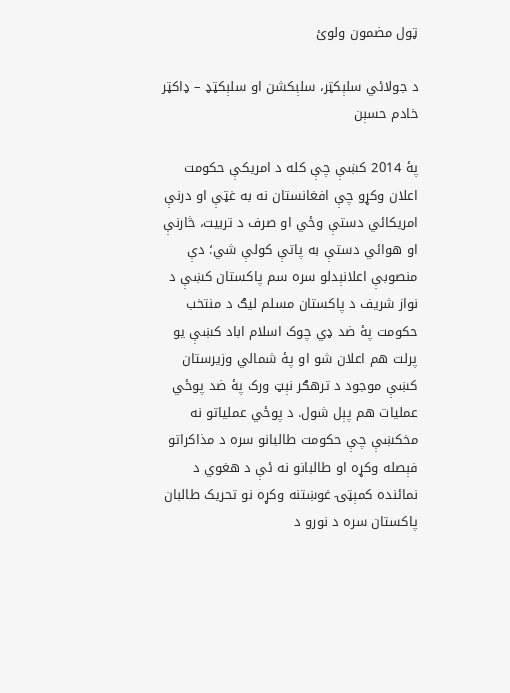ټول مضمون ولوئ

د جولائي سلېکټر، سلېکشن او سلېکټډ – ډاکټر خادم حسېن

پۀ 2014 کښې چې کله د امریکې حکومت اعلان وکړو چې افغانستان نه به غټې او درنې امریکائي دستې وځي او صرف د تربیت، څارنې او هوائي دستې به پاتې کولې شي؛ دې منصوبې اعلانېدلو سره سم پاکستان کښې د نواز شریف د پاکستان مسلم لیګ د منتخب حکومت پۀ ضد ‌‌‌‌‌‌ډي چوک اسلام اباد کښې یو پرلت هم اعلان شو او پۀ شمالي وزیرستان کښې موجود د ترهګر نېټ ورک پۀ ضد پوځي عملیات هم پېل شول. د پوځي عملیاتو نه مخکښې چې حکومت طالبانو سره د مذاکراتو فېصله وکړه او طالبانو نه ئې د هغوي د نمائنده کمېټۍ غوښتنه وکړه نو تحریک طالبان پاکستان سره د نورو د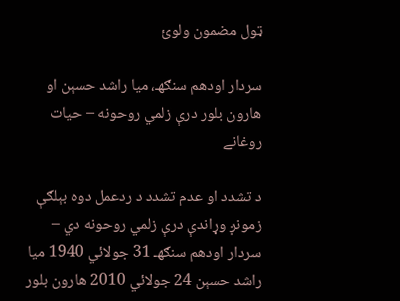ټول مضمون ولوئ

سردار اودهم سنګهـ، میا راشد حسېن او هارون بلور درې زلمي روحونه – حیات روغانے

د تشدد او عدم تشدد د ردعمل دوه بېلګې زمونږ وړاندې درې زلمي روحونه دي – سردار اودهم سنګهـ 31 جولائي 1940 میا راشد حسېن 24 جولائي 2010 هارون بلور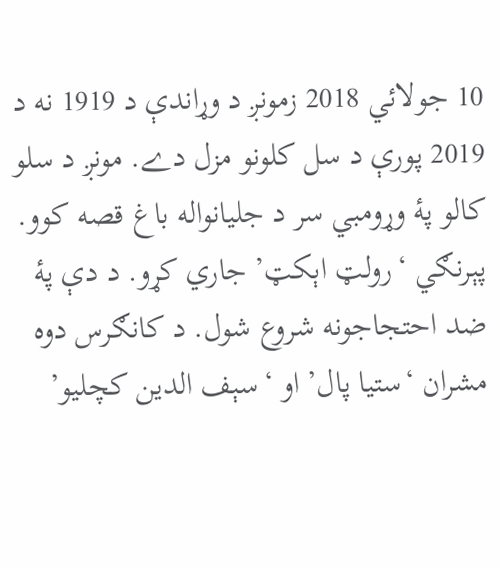10 جولائي 2018 زمونږ د وړاندې د 1919 نه د 2019 پورې د سل کلونو مزل دے. مونږ د سلو کالو پۀ وړومبي سر د جلیانواله باغ قصه کوو. پېرنګي ‘رولټ اېکټ’ جاري کړو. د دې پۀ ضد احتجاجونه شروع شول. د کانګرس دوه مشران ‘ستیا پال’ او ‘سېف الدین کچلیو’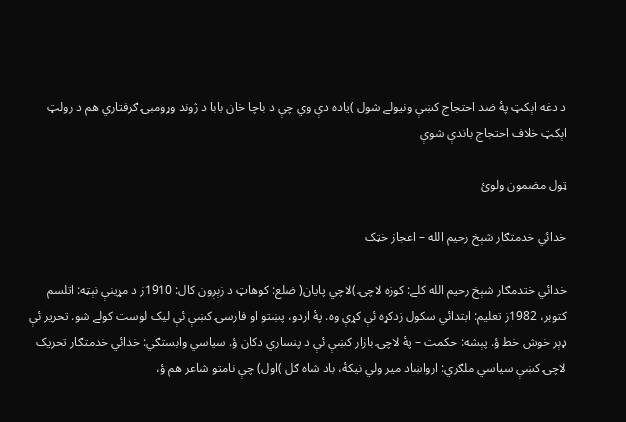د دغه اېکټ پۀ ضد احتجاج کښې ونیولے شول )یاده دې وي چې د باچا خان بابا د ژوند وړومبۍ ګرفتاري هم د رولټ اېکټ خلاف احتجاج باندې شوې

ټول مضمون ولوئ

خدائي خدمتګار شېخ رحیم الله – اعجاز خټک

خدائي ختدمګار شېخ رحيم الله کلے: کوزه لاچۍ )لاچي پايان( ضلع: کوهاټ د زېږون کال: 1910ز د مړينې نېټه: اتلسم کتوبر، 1982ز تعليم: ابتدائي سکول زدکړه ئې کړې وه. پۀ اردو، پښتو او فارسۍ کښې ئې ليک لوست کولے شو. تحرير ئې ډېر خوش خط ؤ. پېشه: حکمت – پۀ لاچۍ بازار کښې ئې د پنساري دکان ؤ. سياسي وابستګي: خدائي خدمتګار تحريک لاچۍ کښې سياسي ملګري: ارواښاد مير ولي نيکۀ، باد شاه ګل )اول) چې نامتو شاعر هم ؤ،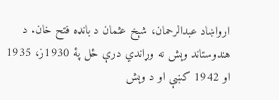ارواښاد عبدالرحمان، شېخ عثمان د بانډه فتح خان. د هندوستاند وېش نه وړاندي درې ځل پۀ 1930ز، 1935 او 1942 کښې او د وېش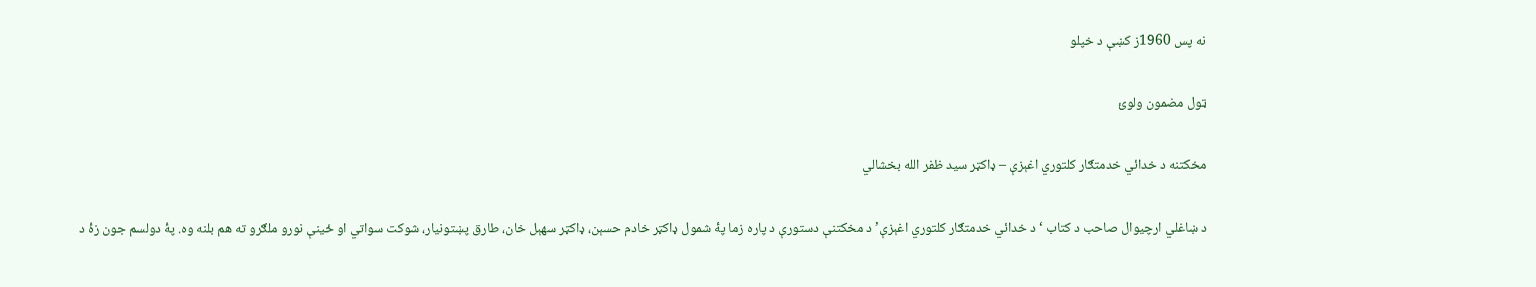نه پس 1960ز کښې د خپلو

ټول مضمون ولوئ

مخکتنه د خدائي خدمتګار کلتوري اغېزې – ډاکټر سید ظفر الله بخشالي

د ښاغلي ارچيوال صاحب د کتاب ‘د خدائي خدمتګار کلتوري اغېزې’ د مخکتنې دستورې د پاره زما پۀ شمول ډاکټر خادم حسېن، ډاکټر سهېل خان، طارق پښتونيار، شوکت سواتي او ځينې نورو ملګرو ته هم بلنه وه. پۀ دولسم جون زۀ د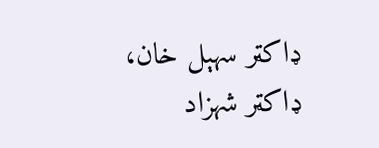ډاکټر سهېل خان، ډاکټر شهزاد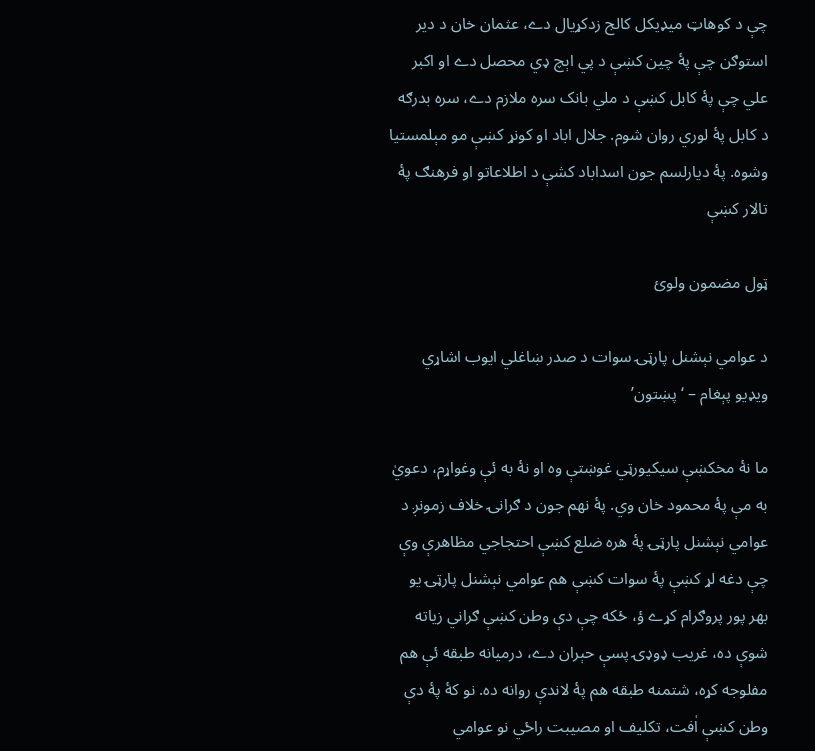چې د کوهاټ میډیکل کالج زدکړیال دے، عثمان خان د دير استوګن چې پۀ چين کښې د پي اېچ ډي محصل دے او اکبر علي چې پۀ کابل کښې د ملي بانک سره ملازم دے، سره بدرګه د کابل پۀ لوري روان شوم. جلال اباد او کونړ کښې مو مېلمستیا وشوه. پۀ دیارلسم جون اسداباد کشې د اطلاعاتو او فرهنګ پۀ تالار کښې

ټول مضمون ولوئ

د عوامي نېشنل پارټۍ سوات د صدر ښاغلي ایوب اشاړي ويډیو پېغام – ‘پښتون’

ما نۀ مخکښې سیکیورټي غوښتې وه او نۀ به ئې وغواړم، دعويٰ به مې پۀ محمود خان وي. پۀ نهم جون د ګرانۍ خلاف زمونږ د عوامي نېشنل پارټۍ پۀ هره ضلع کښې احتجاجي مظاهرې وې چې دغه لړ کښې پۀ سوات کښې هم عوامي نېشنل پارټۍ يو بهر پور پروګرام کړے ؤ، ځکه چې دې وطن کښې ګراني زياته شوې ده، غريب ډوډۍ پسې حېران دے، درميانه طبقه ئې هم مفلوجه کړه، شتمنه طبقه هم پۀ لاندې روانه ده. نو کۀ پۀ دې وطن کښې اٰفت، تکليف او مصيبت راځي نو عوامي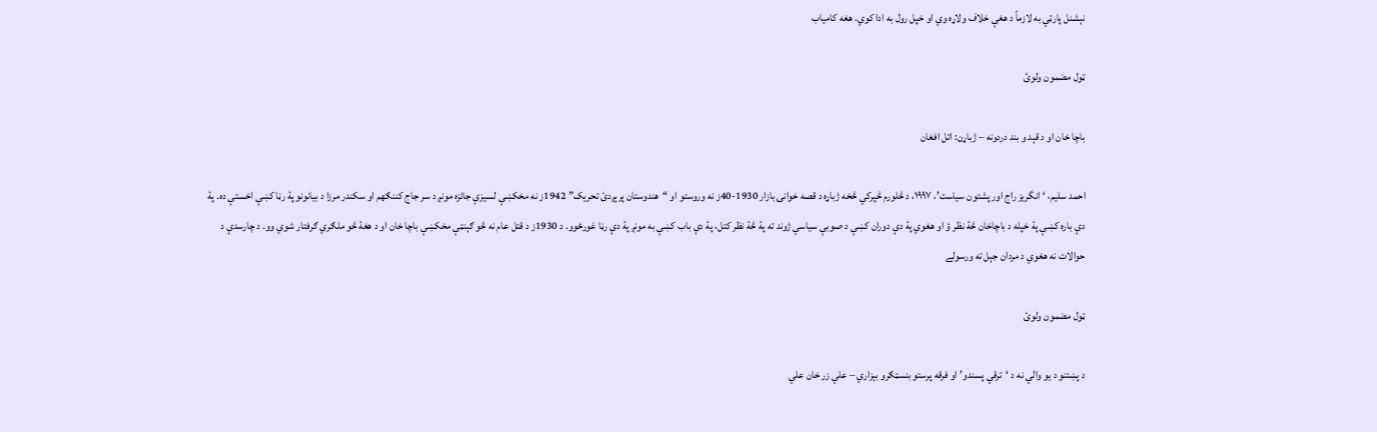نېشنل پارټي به لازماً د هغې خلاف ولاړه وي او خپل رول به ادا کوي. هغه کامياب

ټول مضمون ولوئ

باچا خان او د قېد و بند دردونه – ژباړن: اتل افغان

احمد سلیم، ‘انگریز راج اور پشتون سیاست’، ۱۹۹۷، د څلورم څپرکي څخه ژباړه د قصه خوانۍ بازار 1930-40ز نه وروستو او “هندوستان پرېږدئ تحريک” 1942ز نه مخکښې لسيزې جائزه مونږ د سر جاج کننګهم او سکندر مرزا د بيانونو پۀ رڼا کښې اخستې ده. پۀ دې باره کښې پۀ خپله د باچاخان څۀ نظر ؤ او هغوي پۀ دې دوران کښې د صوبې سياسي ژوند ته پۀ څۀ نظر کتل، پۀ دې باب کښې به مونږ پۀ دې رڼا غورځوو. د 1930ز د قتل عام نه څو ګېنټې مخکښې باچا خان او د هغۀ څو ملګري ګرفتار شوي وو. د چارسدې د حوالات نه هغوي د مردان جېل ته ورسولے

ټول مضمون ولوئ

د پښتنو د یو والي نه د ‘ترقي پسندو’ او فرقه پرستو بنسټګرو بېزاري – علي زر خان علي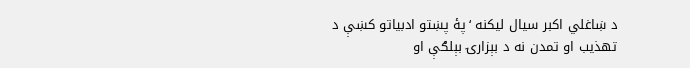د ښاغلي اکبر سیال لیکنه ‘پۀ پښتو ادبیاتو کښې د تهذیب او تمدن نه د بېزارۍ بېلګې او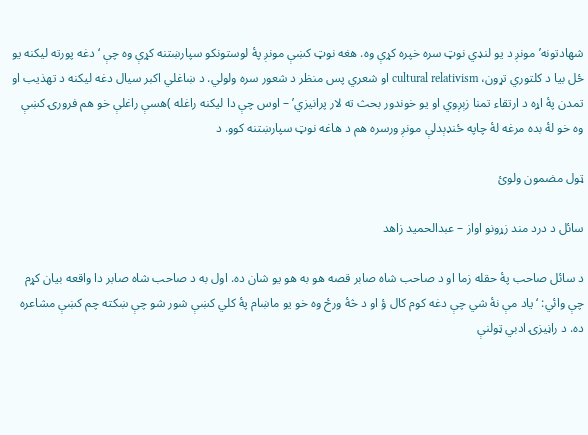شهادتونه’ مونږ د یو لنډي نوټ سره خپره کړې وه. هغه نوټ کښې مونږ پۀ لوستونکو سپارښتنه کړې وه چې ‘دغه پورته لیکنه یو ځل بیا د کلتوري تړون، cultural relativism او شعري پس منظر د شعور سره ولولي. د ښاغلي اکبر سیال دغه لیکنه د تهذیب او تمدن پۀ اړه د ارتقاء تمنا زېږوي او یو خوندور بحث ته لار پرانیزي’ – اوس چې دا لیکنه راغله )هسې راغلې خو هم فرورۍ کښې وه خو لۀ بده مرغه لۀ چاپه ځنډېدلې مونږ ورسره هم د هاغه نوټ سپارښتنه کوو. د

ټول مضمون ولوئ

سائل د درد مند زړونو اواز – عبدالحمید زاهد

د سائل صاحب پۀ حقله زما او د صاحب شاه صابر قصه هو به هو يو شان ده. اول به د صاحب شاه صابر دا واقعه بيان کړم چې وائي: ‘ياد مې نۀ شي چې دغه کوم کال ؤ او د څۀ ورځ وه خو يو ماښام پۀ کلي کښې شور شو چې ښکته چم کښې مشاعره ده. د راڼیزۍ ادبي ټولنې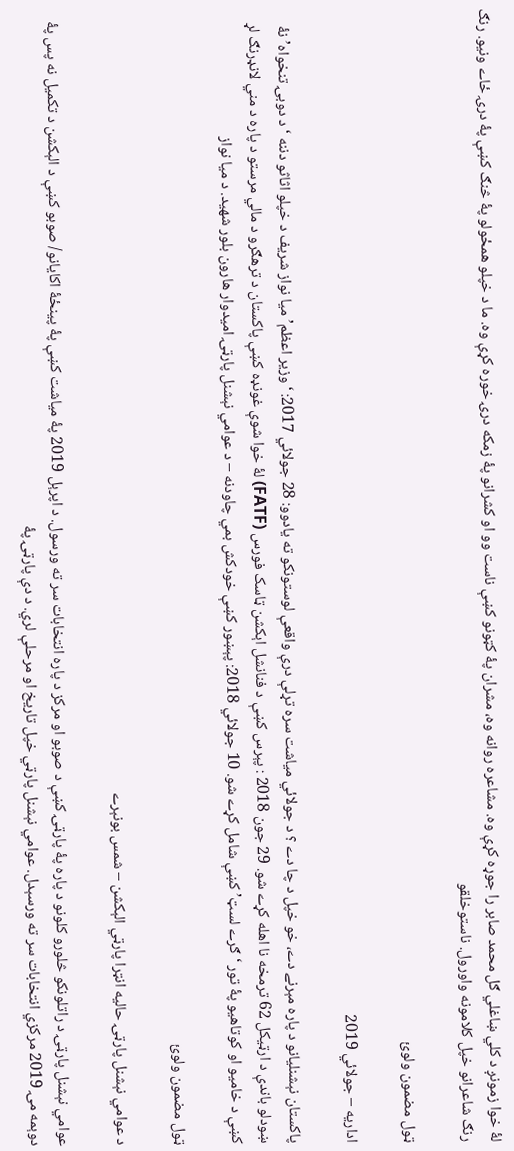لۀ خوا زمونږ د کلي ښاغلي ګل محمد صابر را جوړه کړې وه. مشاعره روانه وه، مشران پۀ کټونو کښې ناست وو او کشرانو پۀ زمکه درۍ خوره کړې وه. ما د خپلو همځولو پۀ څنګ کښې پۀ درۍ ځاے ونيو. رنګ رنګ شاعرانو خپل کلامونه واورول. ناستوخلقو

ټول مضمون ولوئ

اداريه – جولائي 2019

پاکستان نېشنلیانو د پاره مېرنے دے، خو خپل د چا دے ؟ د جولائي میاشت سره تړلې درې واقعې لوستونکو ته یادوو: 28 جولائي 2017: ‘وزیر اعظم’ میا نواز شریف د خپلو اثاثو دننه ‘د دوبۍ تنخواه’ نۀ ښودلو باندې د ارټیکل 62 ترمخه نا اهله کړے شو. 29 جون 2018 : پېرس کښې د فنانشل اېکشن ټاسک فورس (FATF) لۀ خوا شوې غونډه کښې پاکستان د ترهګرو د مالي مرستو د پاره د مني لانډرنګ لړ کښې د خامیو او کوتاهیو پۀ تور ‘ګرے لسټ’ کښې شامل کړے شو. 10 جولائي 2018: پېښور کښې خودکش بمي چاودنه – د عوامي نېشنل پارټۍ امیدوار هارون بلور شهید. د میا نواز

ټول مضمون ولوئ

د عوامي نېشنل پارټۍ حالیه انټرا پارټي الېکشن – شمس بونېرے

عوامي نېشنل پارټۍ د راتلونکو څلورو کلونو د پاره پۀ پارټۍ کښې د صوبو او مرکز د پاره انتخابات سر ته ورسول. د اپرېل 2019 پۀ میاشت کښې پۀ پینځۀ اکایانو/ صوبو کښې د الېکشن د تکمیل نه پس پۀ دوېمه مۍ 2019 مرکزي انتخابات سر ته ورسېدل. عوامي نېشنل پارټي خپل تاریخ او مرحلې لري. د دې پارټۍ پۀ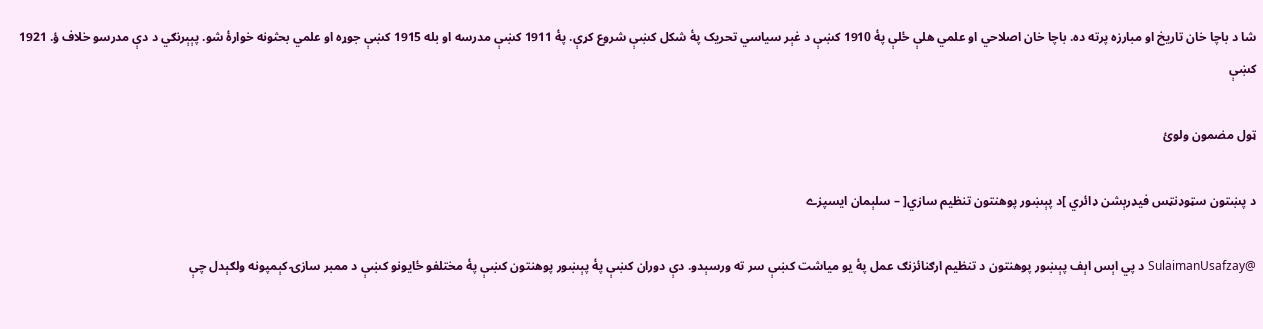شا د باچا خان تاریخ او مبارزه پرته ده. باچا خان اصلاحي او علمي هلې ځلې پۀ 1910 کښې د غېر سیاسي تحریک پۀ شکل کښې شروع کړې. پۀ 1911 کښې مدرسه او بله 1915 کښې جوړه او علمي بحثونه خوارۀ شو. پېېرنګي د دې مدرسو خلاف ؤ. 1921 کښې

ټول مضمون ولوئ

د پښتون سټوډنټس فیډرېشن ډائري ]د پېښور پوهنتون تنظیم سازي[ – سلېمان ایسپزے

@SulaimanUsafzay د پي اېس اېف پېښور پوهنتون د تنظيم ارګنائزنګ عمل پۀ يو مياشت کښې سر ته ورسېدو. دې دوران کښې پۀ پېښور پوهنتون کښې پۀ مختلفو ځايونو کښې د ممبر سازۍ کېمپونه ولګېدل چې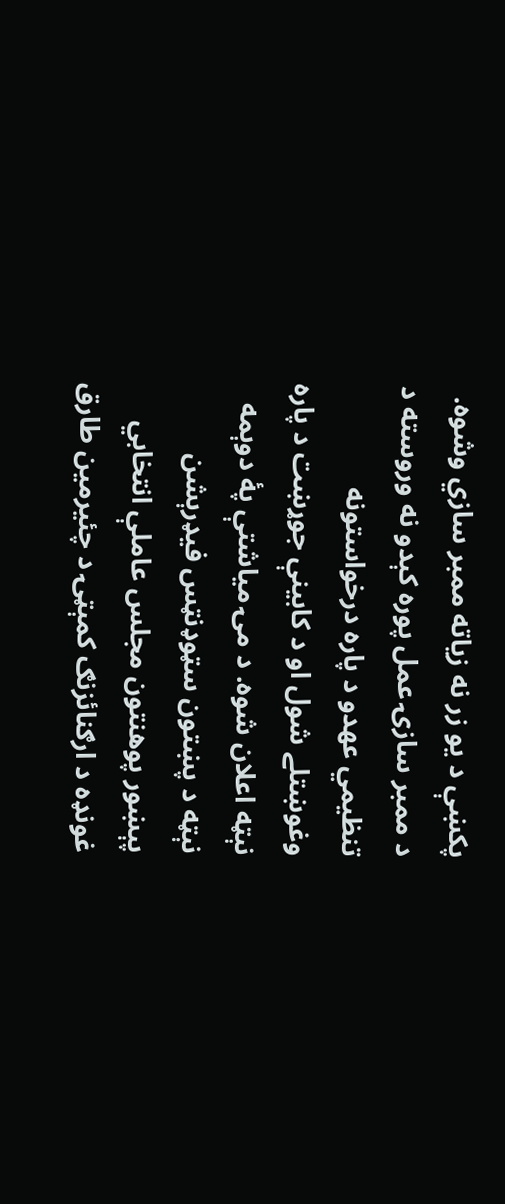پکښې د يو زر نه زياته ممبر سازي وشوه. د ممبر سازۍ عمل پوره کېدو نه وروسته د تنظيمي عهدو د پاره درخواستونه وغوښتلے شول او د کابینې جوړښت د پاره نېټه اعلان شوه. د مۍ مياشتې پۀ دوېمه نېټه د پښتون سټوډنټس فيډرېشن پېښور پوهنتون مجلس عاملې انتخابي غونډه د ارګنائزنګ کمېټۍ د چئيرمين طارق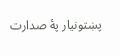پښتونيار پۀ صدارت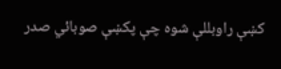کښې راوبللې شوه چې پکښې صوبائي صدر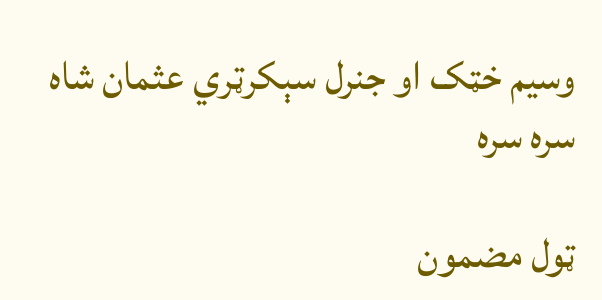وسيم خټک او جنرل سېکرټري عثمان شاه سره سره

ټول مضمون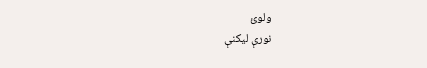ولوئ
نورې ليکنې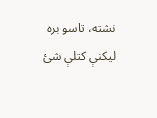نشته، تاسو بره ليکنې کتلې شئ